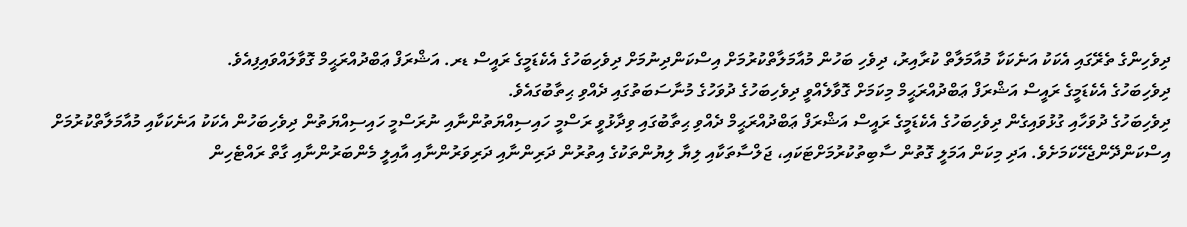ދިވެހިންގެ ތެރޭގައި އެކަކު އަނެކަކާ މުއާމަލާތް ކުރާއިރު، ދިވެހި ބަހުން މުއާމަލާތްކުރުމަށް އިސްކަންދިނުމަށް ދިވެހިބަހުގެ އެކެޑަމީގެ ރައީސް ޑރ. އަޝްރަފް ޢަބްދުއްރަޙީމް ގޮވާލައްވައިފިއެވެ.
ދިވެހިބަހުގެ އެކެޑަމީގެ ރައީސް އަޝްރަފް ޢަބްދުއްރަޙީމް މިކަމަށް ގޮވާލެއްވީ ދިވެހިބަހުގެ ދުވަހުގެ މުނާސަބަތުގައި ދެއްވި ޙިތާބުގައެވެ.
ދިވެހިބަހުގެ ދުވަހާއި ގުޅުވައިގެން ދިވެހިބަހުގެ އެކެޑަމީގެ ރައީސް އަޝްރަފް ޢަބްދުއްރަޙީމް ދެއްވި ޙިތާބުގައި ވިދާޅުވީ ރަސްމީ ހައިސިއްޔަތުންނާއި ނުރަސްމީ ހައިސިއްޔަތުން ދިވެހިބަހުން އެކަކު އަނެކަކާއި މުއާމަލާތްކުރުމަށް އިސްކަންދޭންޖެހޭކަމަށެވެ. އަދި މިކަން އަމަލީ ގޮތުން ސާބިތުކުރުމަށްޓަކައި، ޖަލްސާތަކާއި ލިޔާ ލިޔުންތަކުގެ އިތުރުން ދަރިންނާއި ދަރިވަރުންނާއި އާއިލީ މެންބަރުންނާއި ގާތް ރައްޓެހިން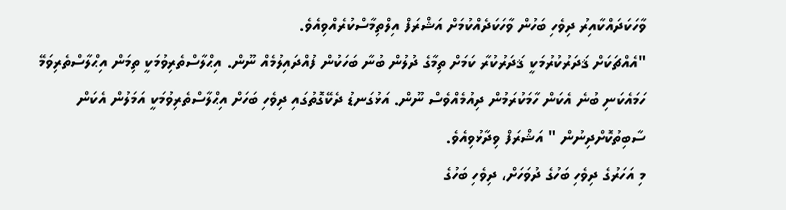ވާހަކަދައްކާއިރު ދިވެހި ބަހުން ވާހަކަދެއްކުމަށް އަޝްރަފް އިލްތިމާސްކުރެއްވިއެވެ.
"އެއްޗަކަށް ޤަދަރުކުރުމަކީ ޤަދަރުކުރާ ކަމަށް ތިމާގެ ދުލުން ބުނާ ބަހަކުން ފުއްދައިލުމެއް ނޫން. އިޙްލާސްތެރިވުމަކީ ތިމަން އިޙްލާސްތެރިވަމޭ ހަމައެކަނި ބުނެ އެކަން ހާމަކުރަމުން ދިއުމެއްވެސް ނޫން. އަޅުގަނޑު ދެކޭގޮތުގައި ދިވެހި ބަހަށް އިޙްލާސްތެރިވުމަކީ އަމަލުން އެކަން ސާބިތުކޮށްދިނުން " އަޝްރަފް ވިދާޅުވިއެވެ.
މި އަހަރުގެ ދިވެހި ބަހުގެ ދުވަހަށް، ދިވެހި ބަހުގެ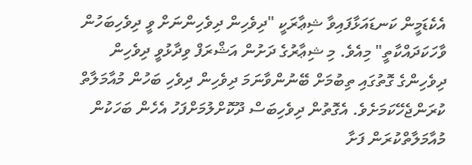އެކެޑަމީން ކަނޑައަޅާފައިވާ ޝިޢާރަކީ "ދިވެހިން ދިވެހިންނަށް ވީ ދިވެހިބަހުން ވާހަކަދައްކާތީ" މިއެވެ. މި ޝިޢާރުގެ ދަށުން އަޝްރަފް ވިދާޅުވީ ދިވެހިން ދިވެހިންގެ ގޮތުގައި ތިބުމަށް ބޭނުންވާނަމަ ދިވެހިން ދިވެހި ބަހުން މުއާމަލާތް ކުރަންޖެހޭކަމަށެވެ. އެގޮތުން ދިވެހިބަސް ދޫކޮށްލުމަށްފަހު އެހެން ބަހަކުން މުއާމަލާތްކުރަން ފަށާ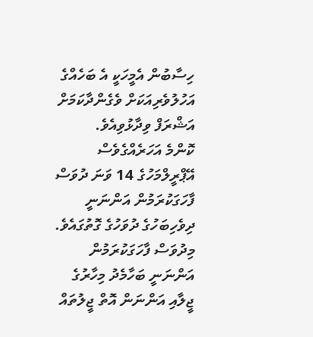ހިސާބުން އެމީހަކީ އެ ބަހެއްގެ އަހުލުވެރިއަކަށް ވެގެންދާކަމަށް އަޝްރަފް ވިދާޅުވިއެވެ.
ކޮންމެ އަހަރެއްގެވެސް އޭޕްރީލްމަހުގެ 14 ވަނަ ދުވަސް ފާހަގަކުރަމުން އަންނަނީ ދިވެހިބަހުގެ ދުވަހުގެ ގޮތުގައެވެ. މިދުވަސް ފާހަގަކުރަމުން އަންނަނީ ބަހާމެދު މިހާރުގެ ޖީލާއި އަންނަން އޮތް ޖީލުތައް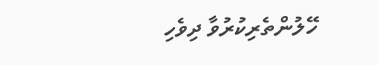ހޭލުންތެރިކުރުވާ ދިވެހި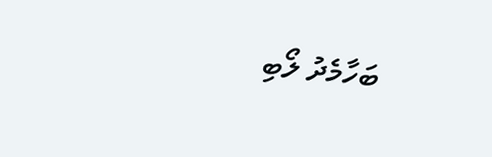ބަހާމެދު ލޯބި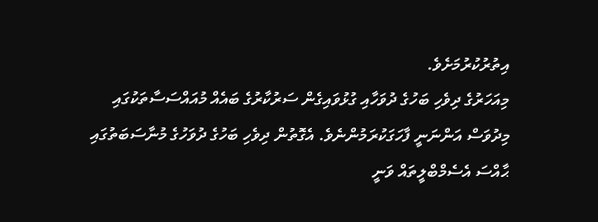އިތުރުކުރުމަށެވެ.
މިއަހަރުގެ ދިވެހި ބަހުގެ ދުވަހާއި ގުޅުވައިގެން ސަރުކާރުގެ ބައެއް މުއައްސަސާތަކުގައި މިދުވަސް އަންނަނީ ފާހަގަކުރަމުންނެވެ. އެގޮތުން ދިވެހި ބަހުގެ ދުވަހުގެ މުނާސަބަތުގައި ޙާއްސަ އެސެމްބްލީތައް ވަނީ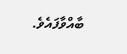ބާއްވާފައެވެ.